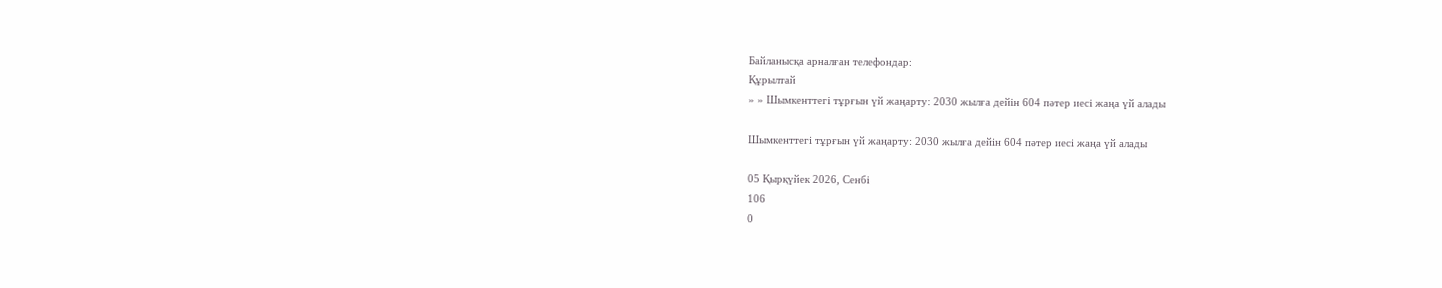Байланысқа арналған телефондар:
Құрылтай
» » Шымкенттегі тұрғын үй жаңарту: 2030 жылға дейін 604 пәтер иесі жаңа үй алады

Шымкенттегі тұрғын үй жаңарту: 2030 жылға дейін 604 пәтер иесі жаңа үй алады

05 Қырқүйек 2026, Сенбі
106
0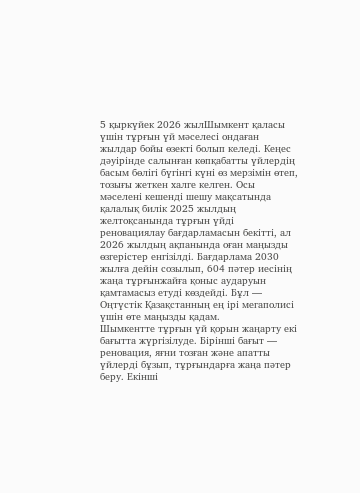5 қыркүйек 2026 жылШымкент қаласы үшін тұрғын үй мәселесі ондаған жылдар бойы өзекті болып келеді. Кеңес дәуірінде салынған көпқабатты үйлердің басым бөлігі бүгінгі күні өз мерзімін өтеп, тозығы жеткен халге келген. Осы мәселені кешенді шешу мақсатында қалалық билік 2025 жылдың желтоқсанында тұрғын үйді реновациялау бағдарламасын бекітті, ал 2026 жылдың ақпанында оған маңызды өзгерістер енгізілді. Бағдарлама 2030 жылға дейін созылып, 604 пәтер иесінің жаңа тұрғынжайға қоныс аударуын қамтамасыз етуді көздейді. Бұл — Оңтүстік Қазақстанның ең ірі мегаполисі үшін өте маңызды қадам.
Шымкентте тұрғын үй қорын жаңарту екі бағытта жүргізілуде. Бірінші бағыт — реновация, яғни тозған және апатты үйлерді бұзып, тұрғындарға жаңа пәтер беру. Екінші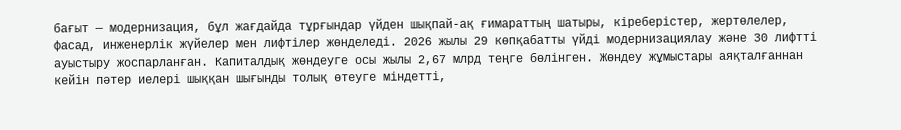бағыт — модернизация, бұл жағдайда тұрғындар үйден шықпай-ақ ғимараттың шатыры, кіреберістер, жертөлелер, фасад, инженерлік жүйелер мен лифтілер жөнделеді. 2026 жылы 29 көпқабатты үйді модернизациялау және 30 лифтті ауыстыру жоспарланған. Капиталдық жөндеуге осы жылы 2,67 млрд теңге бөлінген. Жөндеу жұмыстары аяқталғаннан кейін пәтер иелері шыққан шығынды толық өтеуге міндетті,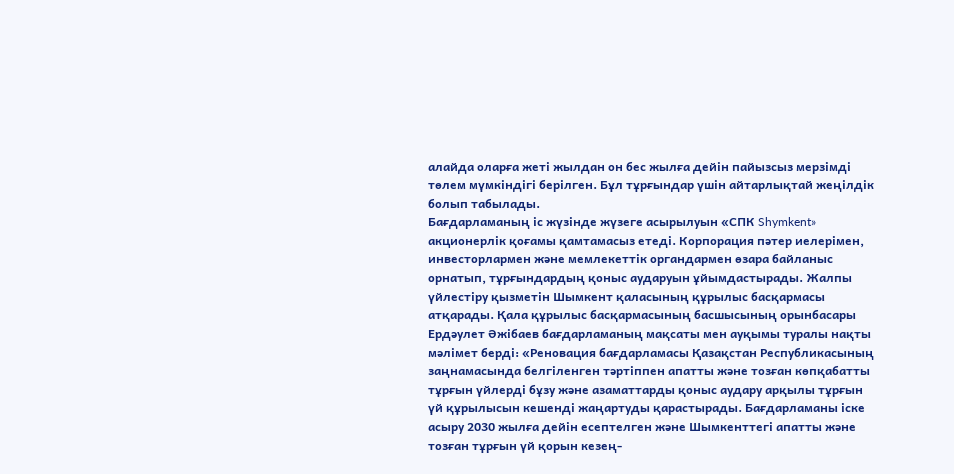алайда оларға жеті жылдан он бес жылға дейін пайызсыз мерзімді төлем мүмкіндігі берілген. Бұл тұрғындар үшін айтарлықтай жеңілдік болып табылады.
Бағдарламаның іс жүзінде жүзеге асырылуын «СПК Shymkent» акционерлік қоғамы қамтамасыз етеді. Корпорация пәтер иелерімен, инвесторлармен және мемлекеттік органдармен өзара байланыс орнатып, тұрғындардың қоныс аударуын ұйымдастырады. Жалпы үйлестіру қызметін Шымкент қаласының құрылыс басқармасы атқарады. Қала құрылыс басқармасының басшысының орынбасары Ердәулет Әжібаев бағдарламаның мақсаты мен ауқымы туралы нақты мәлімет берді: «Реновация бағдарламасы Қазақстан Республикасының заңнамасында белгіленген тәртіппен апатты және тозған көпқабатты тұрғын үйлерді бұзу және азаматтарды қоныс аудару арқылы тұрғын үй құрылысын кешенді жаңартуды қарастырады. Бағдарламаны іске асыру 2030 жылға дейін есептелген және Шымкенттегі апатты және тозған тұрғын үй қорын кезең-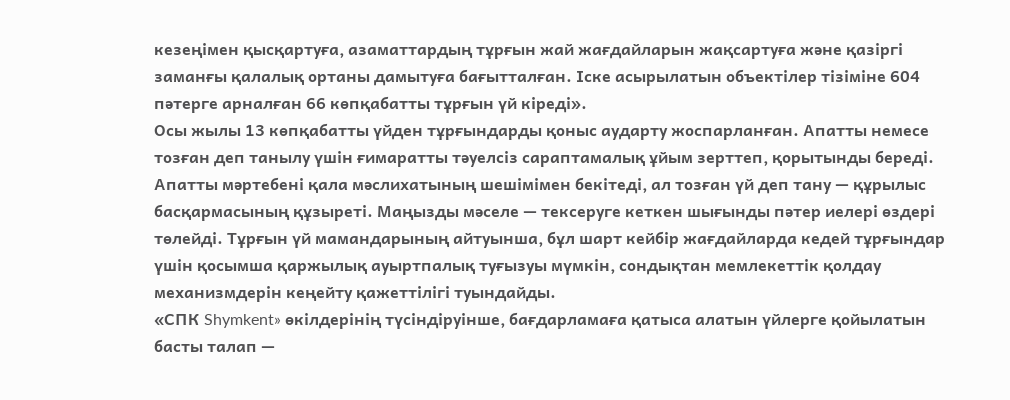кезеңімен қысқартуға, азаматтардың тұрғын жай жағдайларын жақсартуға және қазіргі заманғы қалалық ортаны дамытуға бағытталған. Іске асырылатын объектілер тізіміне 604 пәтерге арналған 66 көпқабатты тұрғын үй кіреді».
Осы жылы 13 көпқабатты үйден тұрғындарды қоныс аударту жоспарланған. Апатты немесе тозған деп танылу үшін ғимаратты тәуелсіз сараптамалық ұйым зерттеп, қорытынды береді. Апатты мәртебені қала мәслихатының шешімімен бекітеді, ал тозған үй деп тану — құрылыс басқармасының құзыреті. Маңызды мәселе — тексеруге кеткен шығынды пәтер иелері өздері төлейді. Тұрғын үй мамандарының айтуынша, бұл шарт кейбір жағдайларда кедей тұрғындар үшін қосымша қаржылық ауыртпалық туғызуы мүмкін, сондықтан мемлекеттік қолдау механизмдерін кеңейту қажеттілігі туындайды.
«СПК Shymkent» өкілдерінің түсіндіруінше, бағдарламаға қатыса алатын үйлерге қойылатын басты талап —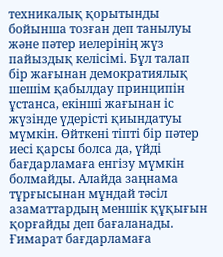техникалық қорытынды бойынша тозған деп танылуы және пәтер иелерінің жүз пайыздық келісімі. Бұл талап бір жағынан демократиялық шешім қабылдау принципін ұстанса, екінші жағынан іс жүзінде үдерісті қиындатуы мүмкін. Өйткені тіпті бір пәтер иесі қарсы болса да, үйді бағдарламаға енгізу мүмкін болмайды. Алайда заңнама тұрғысынан мұндай тәсіл азаматтардың меншік құқығын қорғайды деп бағаланады. Ғимарат бағдарламаға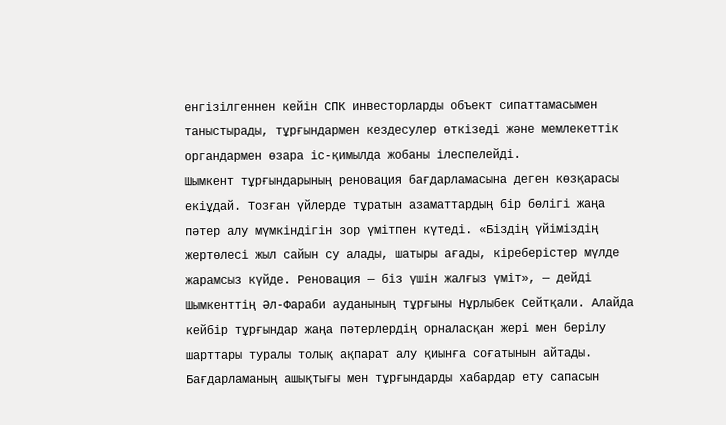енгізілгеннен кейін СПК инвесторларды объект сипаттамасымен таныстырады, тұрғындармен кездесулер өткізеді және мемлекеттік органдармен өзара іс-қимылда жобаны ілеспелейді.
Шымкент тұрғындарының реновация бағдарламасына деген көзқарасы екіұдай. Тозған үйлерде тұратын азаматтардың бір бөлігі жаңа пәтер алу мүмкіндігін зор үмітпен күтеді. «Біздің үйіміздің жертөлесі жыл сайын су алады, шатыры ағады, кіреберістер мүлде жарамсыз күйде. Реновация — біз үшін жалғыз үміт», — дейді Шымкенттің Әл-Фараби ауданының тұрғыны Нұрлыбек Сейтқали. Алайда кейбір тұрғындар жаңа пәтерлердің орналасқан жері мен берілу шарттары туралы толық ақпарат алу қиынға соғатынын айтады. Бағдарламаның ашықтығы мен тұрғындарды хабардар ету сапасын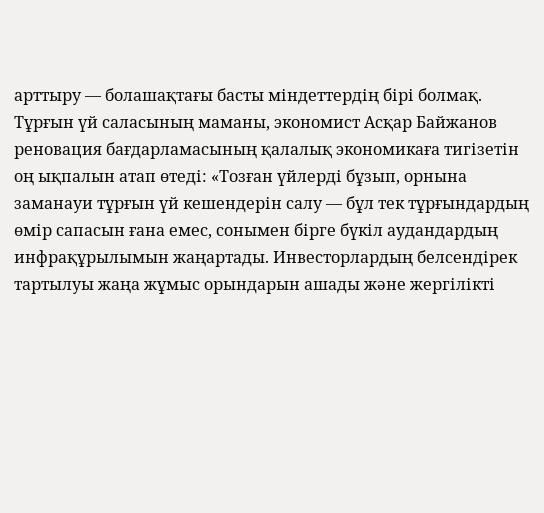арттыру — болашақтағы басты міндеттердің бірі болмақ.
Тұрғын үй саласының маманы, экономист Асқар Байжанов реновация бағдарламасының қалалық экономикаға тигізетін оң ықпалын атап өтеді: «Тозған үйлерді бұзып, орнына заманауи тұрғын үй кешендерін салу — бұл тек тұрғындардың өмір сапасын ғана емес, сонымен бірге бүкіл аудандардың инфрақұрылымын жаңартады. Инвесторлардың белсендірек тартылуы жаңа жұмыс орындарын ашады және жергілікті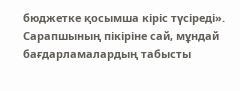бюджетке қосымша кіріс түсіреді». Сарапшының пікіріне сай, мұндай бағдарламалардың табысты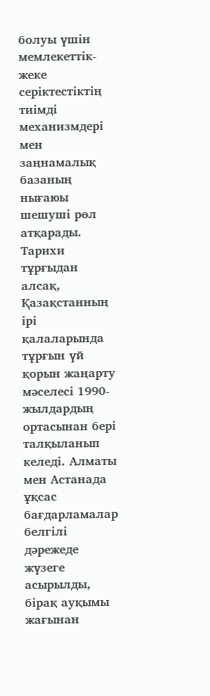болуы үшін мемлекеттік-жеке серіктестіктің тиімді механизмдері мен заңнамалық базаның нығаюы шешуші рөл атқарады.
Тарихи тұрғыдан алсақ, Қазақстанның ірі қалаларында тұрғын үй қорын жаңарту мәселесі 1990-жылдардың ортасынан бері талқыланып келеді. Алматы мен Астанада ұқсас бағдарламалар белгілі дәрежеде жүзеге асырылды, бірақ ауқымы жағынан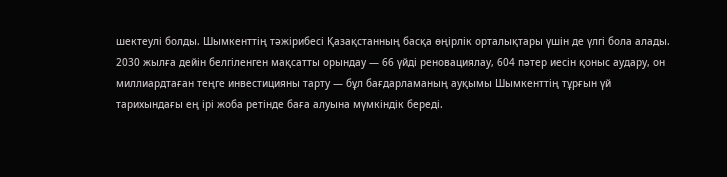шектеулі болды. Шымкенттің тәжірибесі Қазақстанның басқа өңірлік орталықтары үшін де үлгі бола алады. 2030 жылға дейін белгіленген мақсатты орындау — 66 үйді реновациялау, 604 пәтер иесін қоныс аудару, он миллиардтаған теңге инвестицияны тарту — бұл бағдарламаның ауқымы Шымкенттің тұрғын үй тарихындағы ең ірі жоба ретінде баға алуына мүмкіндік береді.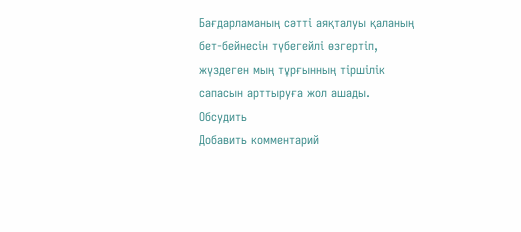Бағдарламаның сәтті аяқталуы қаланың бет-бейнесін түбегейлі өзгертіп, жүздеген мың тұрғынның тіршілік сапасын арттыруға жол ашады.
Обсудить
Добавить комментарий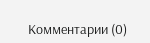Комментарии (0)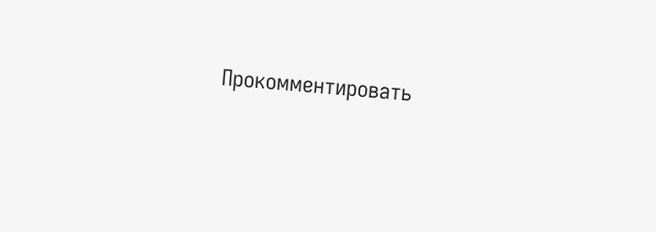Прокомментировать